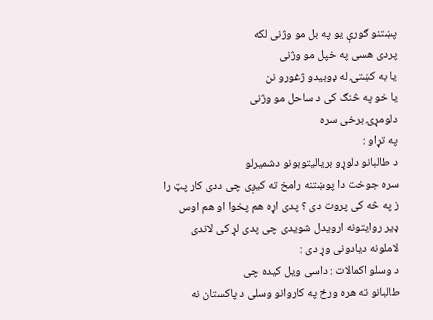پښتنو ګورې یو په بل مو وژنی لکه
پردی هسی په خپل مو وژنی
یا به کښتۍ له ډوبیدو ژغورو نن
یا خو په څنګ کی د ساحل مو وژنی
دلومړۍ برخی سره
په تړاو :
د طالبانو دلوړو بریالیتوبونو دشمیرلو
سره جوخت دا پوښتنه رامخ ته کیږی چی ددی کار پټ را
ز په څه کی پروت دی ؟ پدی اړه هم پخوا او هم اوس
ډیر روایتونه ارویدل شویدی چی پدی لړ کی لاندی
لاملونه دیادونی وړ دی :
د وسلو اکمالات : داسی ویل کیده چی
طالبانو ته هره ورځ په کاروانو وسلی د پاکستان نه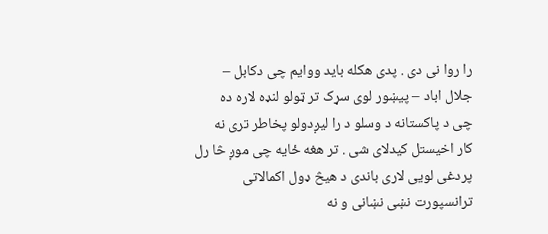را روا نی دی . پدی هکله باید ووایم چی دکابل –
جلال اباد – پیښور لوی سړک تر ټولو لنډه لاره ده
چی د پاکستانه د وسلو د را لیږدولو پخاطر تری نه
کار اخیستل کیدلای شی . تر هغه ځایه چی موږ څا رل
پردغی لویی لاری باندی د هیڅ ډول اکمالاتی
ترانسپورت نښی نښانی و نه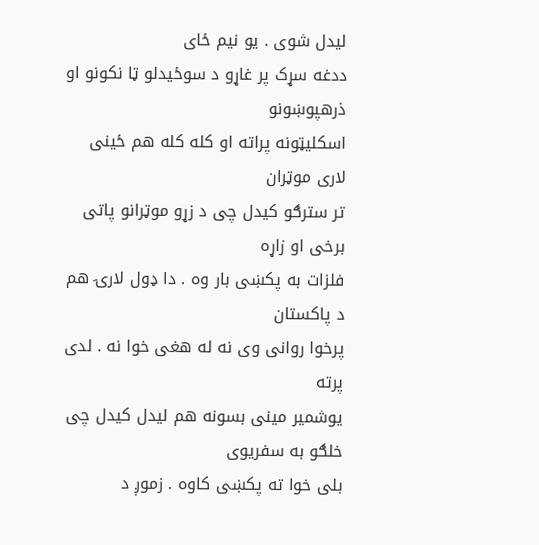لیدل شوی . یو نیم ځای
ددغه سړک پر غاړو د سوځیدلو ټا نکونو او ذرهپوښونو
اسکلیټونه پراته او کله کله هم ځینی لاری موټران
تر سترګو کیدل چی د زړو موټرانو پاتی برخی او زاړه
فلزات به پکښی بار وه . دا ډول لارۍ هم د پاکستان
پرخوا روانی وی نه له هغی خوا نه . لدی پرته
یوشمیر مینی بسونه هم لیدل کیدل چی خلګو به سفریوی
بلی خوا ته پکښی کاوه . زموږ د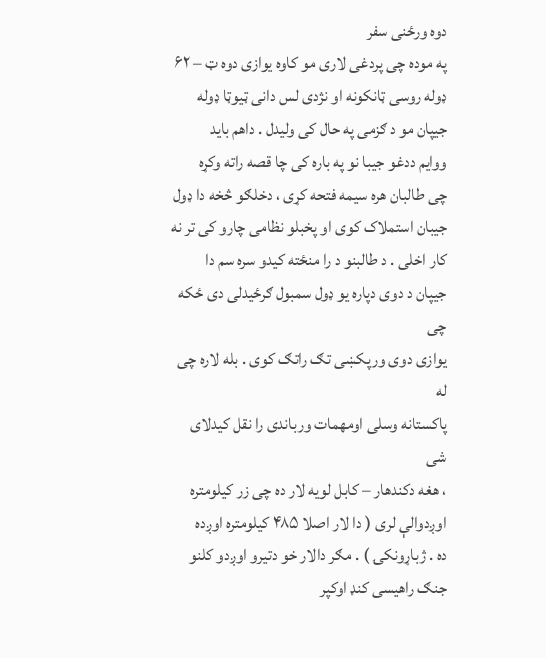دوه ورځنی سفر
په موده چی پردغی لاری مو کاوه یوازی دوه ټ – ۶۲
ډوله روسی ټانکونه او نژدی لس دانی ټیوټا ډوله
جیپان مو د ګزمی په حال کی ولیدل . داهم باید
ووایم ددغو جیبا نو په باره کی چا قصه راته وکړه
چی طالبان هره سیمه فتحه کړی ، دخلګو څخه دا ډول
جیبان استملاک کوی او پخبلو نظامی چارو کی تر نه
کار اخلی . د طالبنو د را منځته کیدو سره سم دا
جیپان د دوی دپاره یو ډول سمبول ګرځیدلی دی ځکه چی
یوازی دوی ورپکښی تګ راتګ کوی . بله لاره چی له
پاکستانه وسلی اومهمات ورباندی را نقل کیدلای شی
، هغه دکندهار – کابل لویه لار ده چی زر کیلومتره
اوږدوالې لری ( دا لار اصلا ۴۸۵ کیلومتره اوږده
ده . ژباړونکۍ ) . مګر دالار خو دتیرو اوږدو کلنو
جنګ راهیسی کنډ اوکپر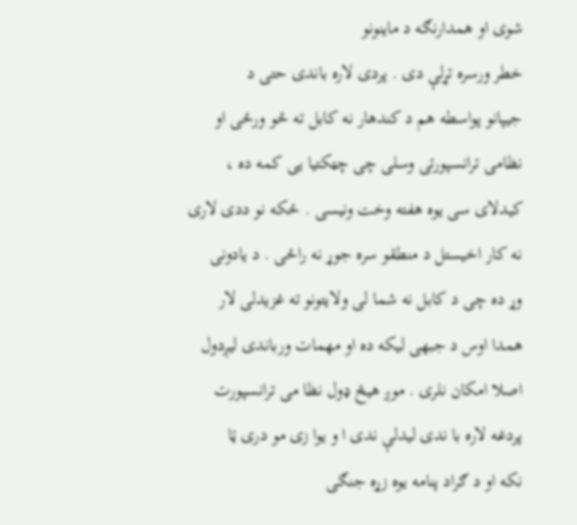شوی او همدارنګه د ماینونو
خطر ورسره تړلې دی . پردی لاره باندی حتی د
جیپانو پواسطه هم د کندهار نه کابل ته څو ورځی او
نظامی ترانسپورتی وسلی چی چټکتیا یی کمه ده ،
کیدلای سی یوه هفته وخت ونیسی . ځکه نو ددی لاری
نه کار اخیستل د منطقو سره جوړ نه راځی . د یادونی
وړ ده چی د کابل نه شما لی ولایتونو ته غزیدلی لار
همدا اوس د جبهی لیکه ده او مهمات ورباندی لیږدول
اصلا امکان نلری . موږ هیڅ ډول نظا می ترانسپورت
پردغه لاره با ندی لیدلې ندی ا و یوا زی مو دری ټا
نکه او د ګراد پنامه یوه زړه جنګی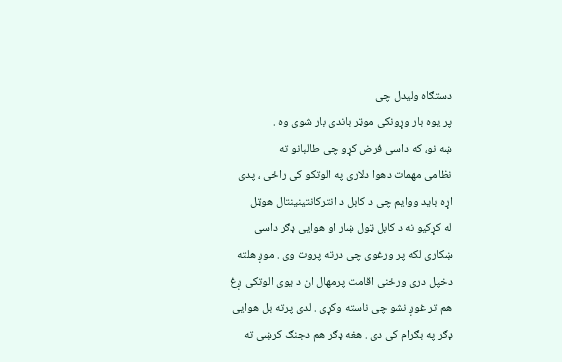دستګاه ولیدل چی
پر یوه بار وړونکی موټر باندی بار شوی وه .
ښه نو، که داسی فرض کړو چی طالبانو ته
نظامی مهمات دهوا دلاری په الوتکو کی راځی ، پدی
اړه باید ووایم چی د کابل د انترکانتینینتال هوټل
له کړکیو نه د کابل ټول ښار او هوایی ډګر داسی
ښکاری لکه پر ورغوی چی درته پروت وی . موږ هلته
دخپل دری ورځنی اقامت پرمهال ان د یوی الوتکی ږغ
هم تر غوږ نشو چی ناسته وکړی . لدی پرته بل هوایی
ډګر په بګرام کی دی . هغه ډګر هم دجنګ کرښی ته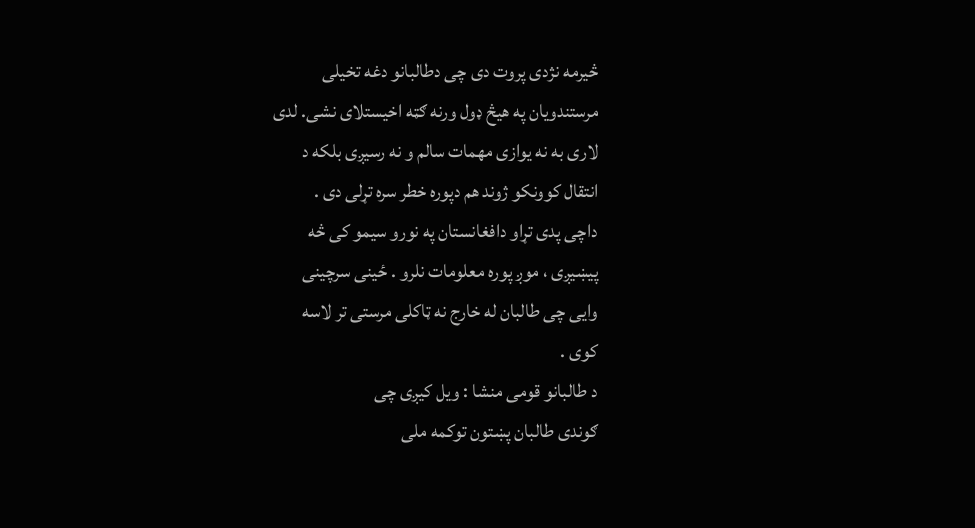څیرمه نژدی پروت دی چی دطالبانو دغه تخیلی
مرستندویان په هیڅ ډول ورنه ګټه اخیستلای نشی. لدی
لاری به نه یوازی مهمات سالم و نه رسیږی بلکه د
انتقال کوونکو ژوند هم دپوره خطر سره تړلی دی .
داچی پدی تړاو دافغانستان په نورو سیمو کی څه
پیښیږی ، موږ پوره معلومات نلرو . ځینی سرچینی
وایی چی طالبان له خارج نه ټاکلی مرستی تر لاسه
کوی .
د طالبانو قومی منشا : ویل کیږی چی
ګوندی طالبان پښتون توکمه ملی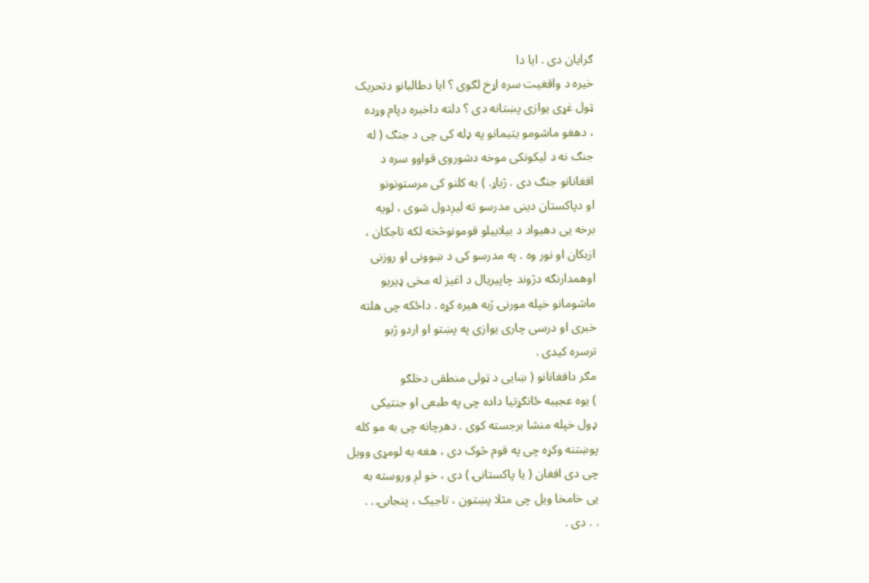ګرایان دی . ایا دا
خیره د واقغیت سره اړخ لګوی ؟ ایا دطالبانو دتحریک
ټول غړی یوازی پښتانه دی ؟ دلته داخبره دپام وړده
، دهغو ماشومو یتیمانو په ډله کی چی د جنګ ( له
جنګ نه د لیکونکی موخه دشوروی قواوو سره د
افغانانو جنګ دی . ژباړ. ) به کلنو کی مرستونونو
او دپاکستان دینی مدرسو ته لیږدول شوی ، لویه
برخه یی دهیواد د بیلابیلو قومونوڅخه لکه تاجکان ،
ازبکان او نور وه . په مدرسو کی د ښوونی او روزنی
اوهمدارنګه دژوند چاپیریال د اغیز له مخی ډیریو
ماشومانو خپله مورنۍ ژبه هیره کړه . داځکه چی هلته
خبری او درسی چاری یوازی په پښتو او اردو ژبو
ترسره کیدی .
مګر دافغانانو ( ښایی د ټولی منطقی دخلګو
) یوه عجیبه ځانګړتیا داده چی په طبعی او جنتیکی
ډول خپله منشا برجسته کوی . دهرچانه چی به مو کله
پوښتنه وکړه چی په قوم څوک دی ، هغه به لومړی وویل
چی دی افغان ( یا پاکستانۍ ) دی ، خو لږ وروسته به
یی خامخا ویل چی مثلا پښتون ، تاجیک ، پنجابۍ . .
. . دی .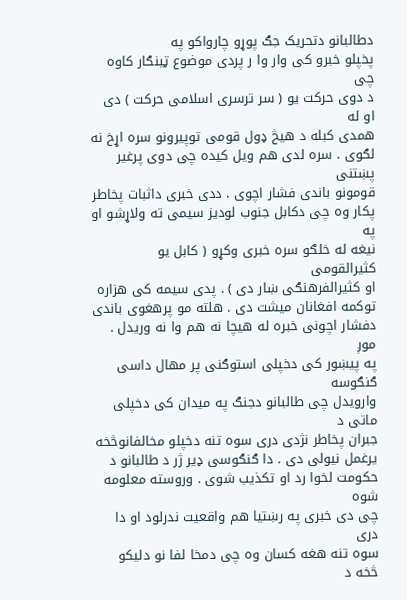دطالبانو دتحریک جګ پوړو چارواکو په
پخپلو خبرو کی وار وا ر پردی موضوع ټینګار کاوه چی
د دوی حرکت یو ( سر ترسری اسلامی حرکت ) دی او له
همدی کبله د هیڅ ډول قومی توپیرونو سره اړخ نه
لګوی . سره لدی هم ویل کیده چی دوی پرغیر پښتنی
قومونو باندی فشار اچوی . ددی خبری داثبات پخاطر
پکار وه چی دکابل جنوب لودیز سیمی ته ولاړشو او په
نیغه له خلګو سره خبری وکړو ( کابل یو کثیرالقومی
او کثیرالفرهنګی ښار دی ) . پدی سیمه کی هزاره
توکمه افغانان میشت دی . هلته مو پرهغوی باندی
دفشار اچونی خبره له هیچا نه هم وا نه وریدل . موږ
په پیښور کی دخپلی استوګنی پر مهال داسی ګنګوسه
وارویدل چی طالبانو دجنګ په میدان کی دخپلی ماتی د
جبران پخاطر نژدی دری سوه تنه دخپلو مخالفانوڅخه
یرغمل نیولی دی . دا ګنګوسی ډیر ژر د طالبانو د
حکومت لخوا رد او تکذیب شوی . وروسته معلومه شوه
چی دی خبری په رښتیا هم واقعیت ندرلود او دا دری
سوه تنه هغه کسان وه چی دمخا لفا نو دلیکو څخه د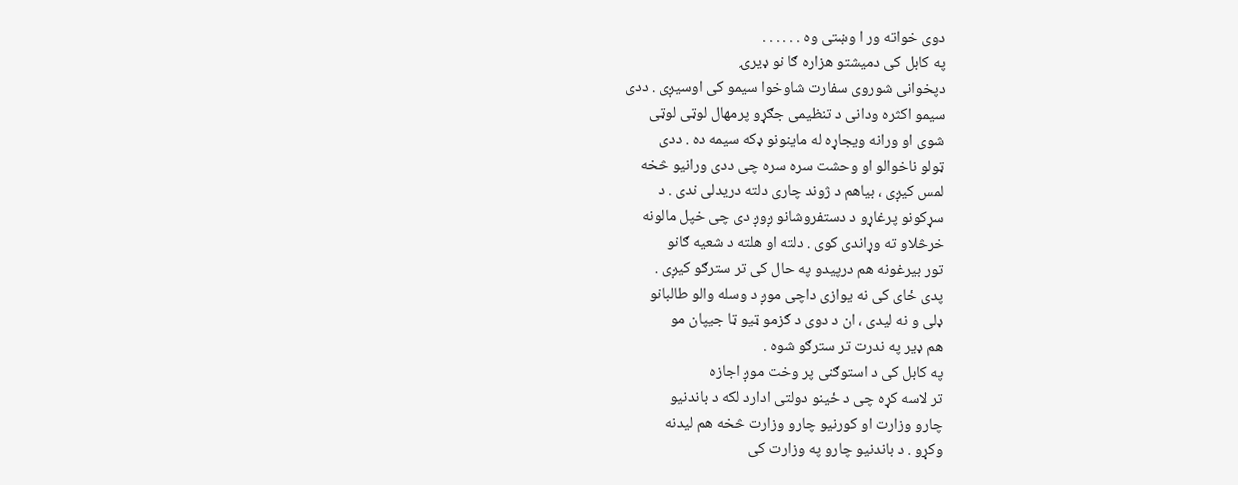دوی خواته ور ا وښتی وه . . . . . .
په کابل کی دمیشتو هزاره ګا نو ډیرۍ
دپخوانی شوروی سفارت شاوخوا سیمو کی اوسیږی . ددی
سیمو اکثره ودانی د تنظیمی جګړو پرمهال لوټی لوټی
شوی او ورانه ویجاړه له ماینونو ډکه سیمه ده . ددی
ټولو ناخوالو او وحشت سره سره چی ددی ورانیو څخه
لمس کیږی ، بیاهم د ژوند چاری دلته دریدلی ندی . د
سړکونو پرغاړو د دستفروشانو ږوږ دی چی خپل مالونه
خرڅلاو ته وړاندی کوی . دلته او هلته د شعیه ګانو
تور بیرغونه هم درپیدو په حال کی تر سترګو کیږی .
پدی ځای کی نه یوازی داچی موږ د وسله والو طالبانو
ډلی و نه لیدی ، ان د دوی د ګزمو ټیو ټا جیپان مو
هم ډیر په ندرت تر سترګو شوه .
په کابل کی د استوګنی پر وخت موږ اجازه
تر لاسه کړه چی د ځینو دولتی ادارد لکه د باندنیو
چارو وزارت او کورنیو چارو وزارت څخه هم لیدنه
وکړو . د باندنیو چارو په وزارت کی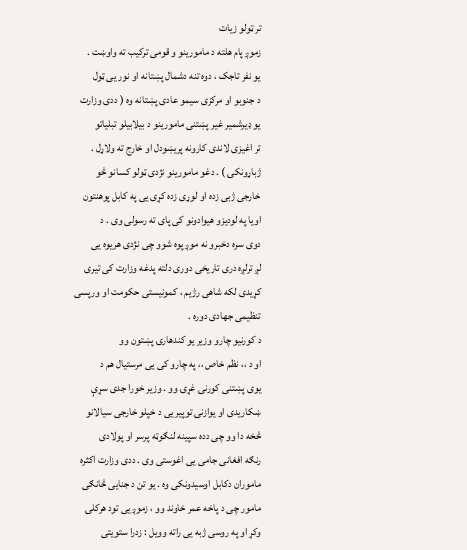تر ټولو زیات
زموږ پام هلته د مامورینو و قومی ترکیب ته واوښت .
یو نفر تاجک ، دوه تنه دشمال پښتانه او نور یی ټول
د جنوبو او مرکزی سیمو عادی پښتانه وه ( ددی وزارت
یو ډیرشمیر غیر پښتنی مامورینو د بیلابیلو تبلیاتو
تر اغیزی لاندی کارونه پریښودل او خارج ته ولاړل .
ژباړونکۍ ) . دغو مامورینو نژدی ټولو کسانو څو
خارجی ژبی زده او لوړی زده کړی یی په کابل پوهنتون
اویا په لودیزو هیوادونو کی پای ته رسولی وی . د
دوی سره دخبرو نه موږ پوه شوو چی نژدی هریوه یی
لږ ترلږه دری تاریخی دوری دلته پدغه وزارت کی تیری
کړیدی لکه شاهی رژیم ، کمونیستی حکومت او ورپسی
تنظیمی جهادی دوره .
د کورنیو چارو وزیر یو کندهارۍ پښتون وو
او د ،، نظم خاص ،، په چارو کی یی مرستیال هم د
یوی پښتنی کورنۍ غړۍ وو . وزیر خورا جدی سړې
ښکاریدی او یوازنۍ توپیر یی د خپلو خارجی سیالانو
څخه دا وو چی دده سپینه لنګوټه پرسر او پولادی
رنګه افغانی جامی یی اغوستی وی . ددی وزارت اکثره
ماموران دکابل اوسیدونکی وه . یو تن د جنایی څانګی
مامور چی د پاخه عمر خاوند وو ، زموږ یی تود هرکلۍ
وکړ او په روسی ژبه یی راته وویل : زدرا ستویتی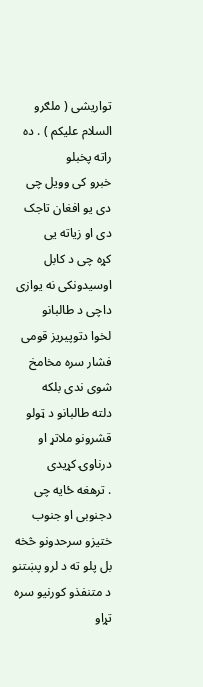تواریشی ( ملګرو السلام علیکم ) . ده راته پخبلو
خبرو کی وویل چی دی یو افغان تاجک دی او زیاته یی
کړه چی د کابل اوسیدونکی نه یوازی داچی د طالبانو
لخوا دتوپیریز قومی فشار سره مخامخ شوی ندی بلکه
دلته طالبانو د ټولو قشرونو ملاتړ او درناوۍ کړیدی
. ترهغه ځایه چی دجنوبی او جنوب ختیزو سرحدونو څخه
بل پلو ته د لرو پښتنو د متنفذو کورنیو سره تړاو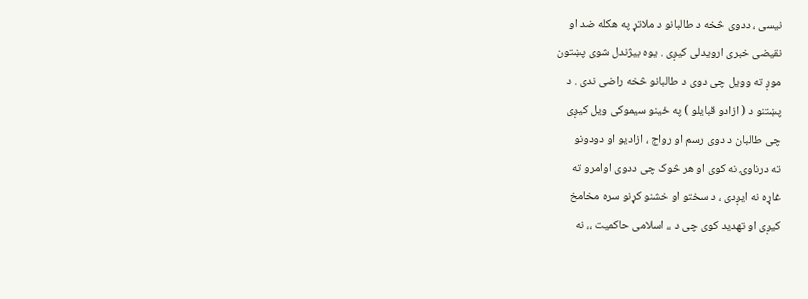نیسی ، ددوی څخه د طالبانو د ملاتړ په هکله ضد او
نقیضی خبری ارویدلی کیږی . یوه بیژندل شوی پښتون
موږ ته وویل چی دوی د طالبانو څخه راضی ندی . د
پښتنو د ( ازادو قبایلو ) په ځینو سیموکی ویل کیږی
چی طالبان د دوی رسم او رواج ، ازادیو او دودونو
ته درناوۍ نه کوی او هر څوک چی ددوی اوامرو ته
غاړه نه ایږدی ، د سختو او خشنو کړنو سره مخامخ
کیږی او تهدید کوی چی د ،، اسلامی حاکمیت ،، نه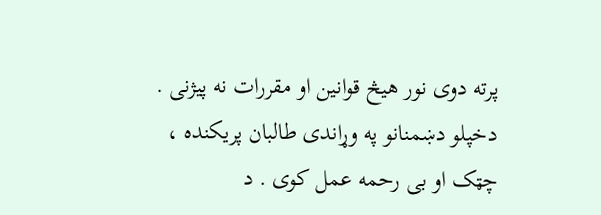پرته دوی نور هیڅ قوانین او مقررات نه پیژنی .
دخپلو دښمنانو په وړاندی طالبان پریکنده ،
چټک او بی رحمه عمل کوی . د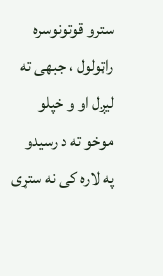سترو قوتونوسره
راټولول ، جبهی ته لیږل او و خپلو موخو ته د رسیدو
په لاره کی نه ستړی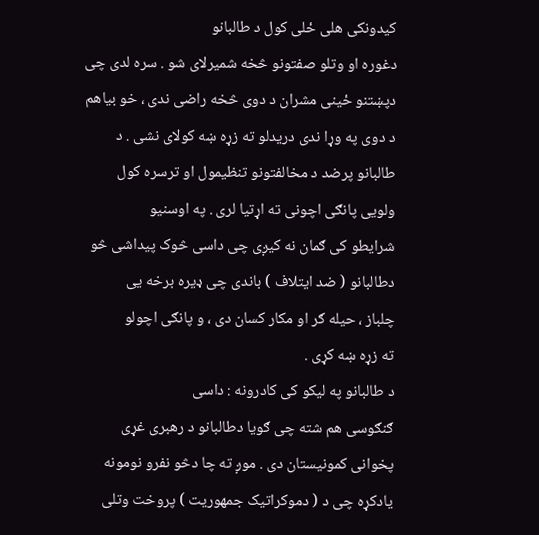کیدونکی هلی ځلی کول د طالبانو
دغوره او وتلو صفتونو څخه شمیرلای شو . سره لدی چی
دپښتنو ځینی مشران د دوی څخه راضی ندی ، خو بیاهم
د دوی په وړا ندی دریدلو ته زړه ښه کولای نشی . د
طالبانو پرضد د مخالفتونو تنظیمول او ترسره کول
ولویی پانګی اچونی ته اړتیا لری . په اوسنیو
شرایطو کی ګمان نه کیږی چی داسی څوک پیداشی څو
دطالبانو ( ضد ایتلاف ) باندی چی ډیره برخه یی
چلباز ، حیله ګر او مکار کسان دی ، و پانګی اچولو
ته زړه ښه کړی .
د طالبانو په لیکو کی کادرونه : داسی
ګنګوسی هم شته چی ګویا دطالبانو د رهبری غړی
پخوانی کمونیستان دی . موږ ته چا دڅو نفرو نومونه
یادکړه چی د ( دموکراتیک جمهوریت ) پروخت وتلی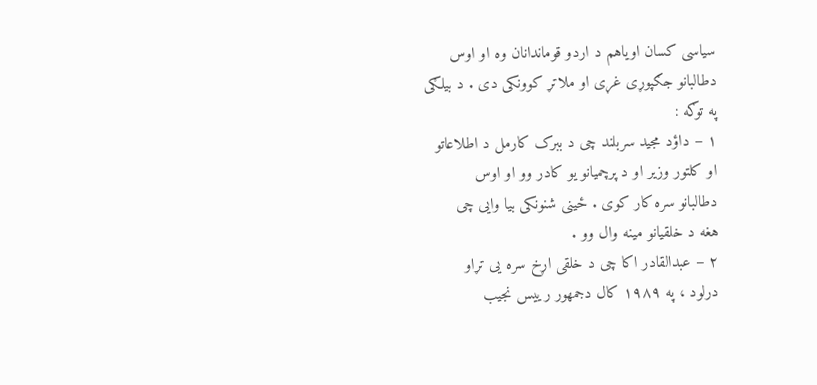سیاسی کسان اویاهم د اردو قوماندانان وه او اوس
دطالبانو جګپوړی غړی او ملاتړ کوونکی دی . د بیلګی
په توګه :
۱ – داؤد مجید سربلند چی د ببرک کارمل د اطلاعاتو
او کلتور وزیر او د پرچمیانو یو کادر وو او اوس
دطالبانو سره کار کوی . ځینی شنونکی بیا وایی چی
هغه د خلقیانو مینه وال وو .
۲ – عبدالقادر اکا چی د خلقی اړخ سره یی تړاو
درلود ، په ۱۹۸۹ کال دجمهور رییس نجیب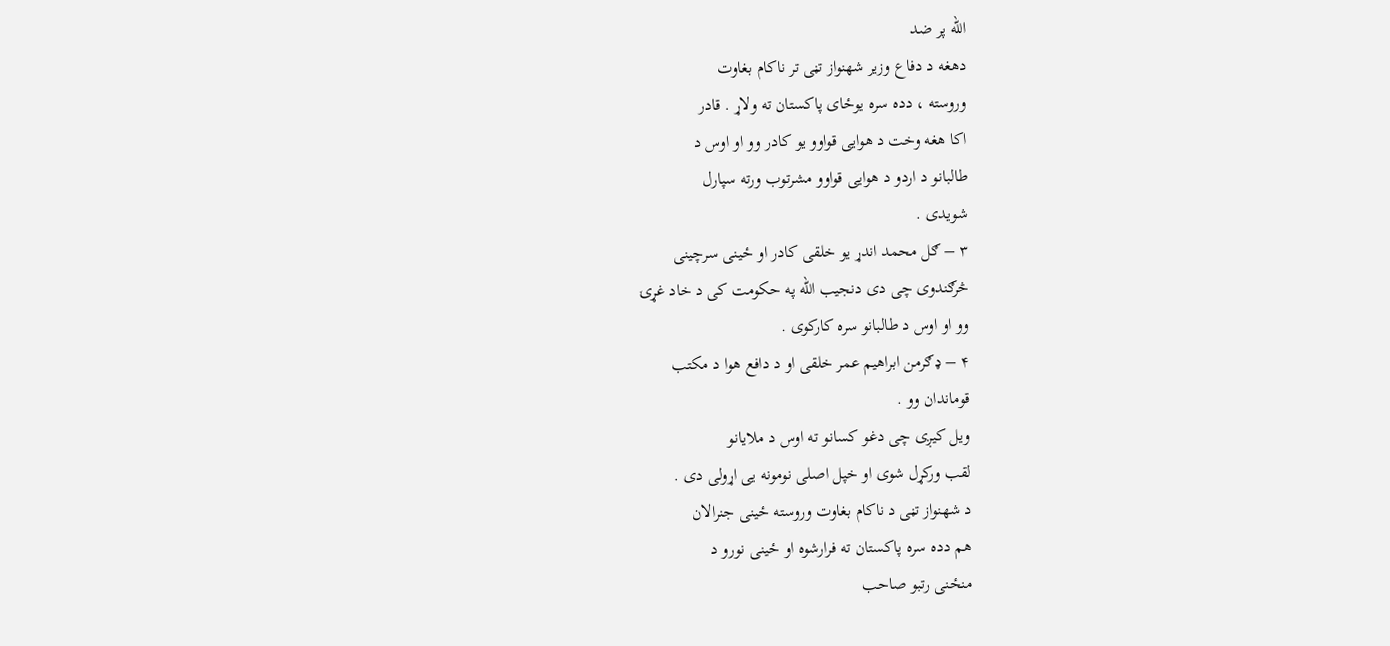الله پر ضد
دهغه د دفاع وزیر شهنواز تڼی تر ناکام بغاوت
وروسته ، دده سره یوځای پاکستان ته ولاړ . قادر
اکا هغه وخت د هوایی قواوو یو کادر وو او اوس د
طالبانو د اردو د هوایی قواوو مشرتوب ورته سپارل
شویدی .
۳ – ګل محمد اندړ یو خلقی کادر او ځینی سرچینی
څرګندوی چی دی دنجیب الله په حکومت کی د خاد غړۍ
وو او اوس د طالبانو سره کارکوی .
۴ – ډګرمن ابراهیم عمر خلقی او د دافع هوا د مکتب
قوماندان وو .
ویل کیږی چی دغو کسانو ته اوس د ملایانو
لقب ورکړل شوی او خپل اصلی نومونه یی اړولی دی .
د شهنواز تڼی د ناکام بغاوت وروسته ځینی جنرالان
هم دده سره پاکستان ته فرارشوه او ځینی نورو د
منځنی رتبو صاحب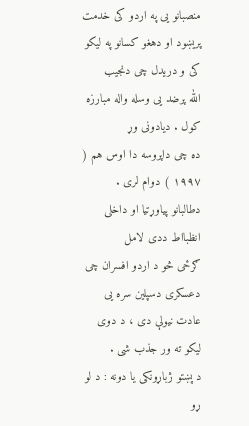منصبانو یی په اردو کی خدمت
پریښود او دهغو کسانو په لیکو کی و دریدل چی دنجیب
الله پرضد یی وسله واله مبارزه کول . دیادونی وړ
ده چی داپروسه دا اوس هم ( ۱۹۹۷ ) دوام لری .
دطالبانو پیاوړتیا او داخلی انظبااط ددی لامل
ګرځی څو د اردو افسران چی دعسکری دسپلین سره یی
عادت نیولې دی ، د دوی لیکو ته ور جذب شی .
د پښتو ژباړونکی یا دونه : د لو ړو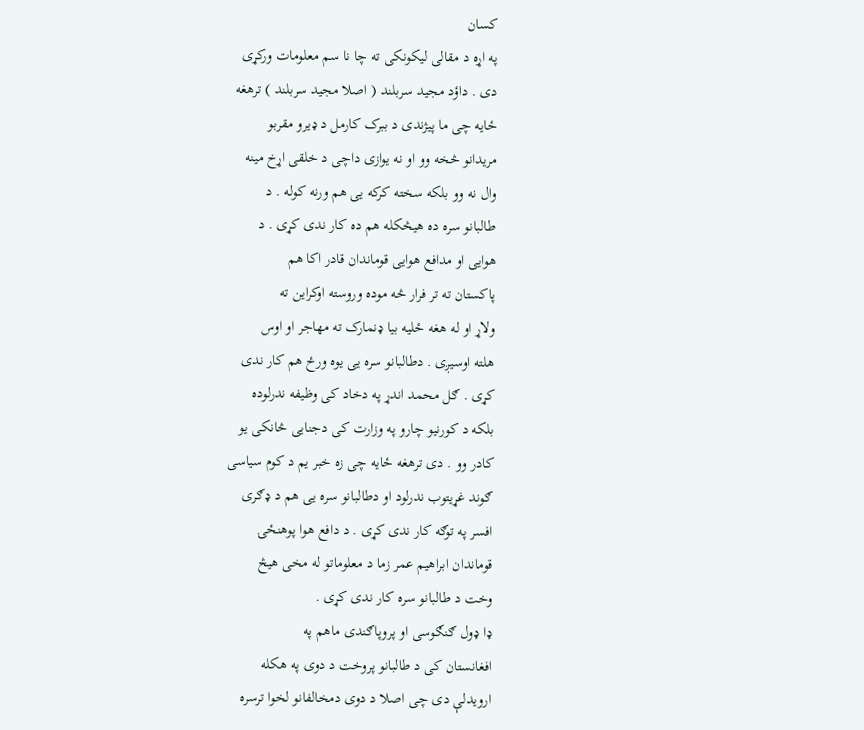کسان
په اړه د مقالی لیکونکی ته چا نا سم معلومات ورکړی
دی . داؤد مجید سربلند ( اصلا مجید سربلند ) ترهغه
ځایه چی ما پیژندی د ببرک کارمل د ډیرو مقربو
مریدانو څخه وو او نه یوازی داچی د خلقی اړخ مینه
وال نه وو بلکه سخته کرکه یی هم ورنه کوله . د
طالبانو سره ده هیڅکله هم ده کار ندی کړی . د
هوایی او مدافع هوایی قوماندان قادر اکا هم
پاکستان ته تر فرار څه موده وروسته اوکراین ته
ولاړ او له هغه ځلیه بیا ډنمارک ته مهاجر او اوس
هلته اوسیږی . دطالبانو سره یی یوه ورځ هم کار ندی
کړی . ګل محمد اندړ په دخاد کی وظیفه ندرلوده
بلکه د کورنیو چارو په وزارت کی دجنایی څانکی یو
کادر وو . دی ترهغه ځایه چی زه خبر یم د کوم سیاسی
ګوند غړیتوب ندرلود او دطالبانو سره یی هم د ډګری
افسر په توګه کار ندی کړی . د دافع هوا پوهنځۍ
قوماندان ابراهیم عمر زما د معلوماتو له مخی هیڅ
وخت د طالبانو سره کار ندی کړی .
ډا ډول ګنګوسی او پروپاګندی ماهم په
افغانستان کی د طالبانو پروخت د دوی په هکله
ارویدلې دی چی اصلا د دوی دمخالفانو لخوا ترسره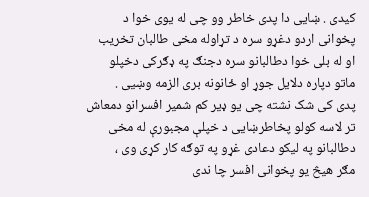کیدی . ښایی دا پدی خاطر وو چی له یوی خوا د
پخوانی اردو دغړو سره د تړاوله مخی طالبان تخریب
او له بلی خوا دطالبانو سره دجنګ په ډګرکی دخپلو
ماتو دپاره دلایل جوړ او ځانونه بری الزمه وښیی .
پدی کی شک نشته چی یو ډیر کم شمیر افسرانو دمعاش
تر لاسه کولو پخاطرښایی د خپلې مجبورې له مخی
دطالبانو په لیکو دعادی غړو په توګه کار کړی وی ،
مګر هیڅ یو پخوانی افسر چا ندی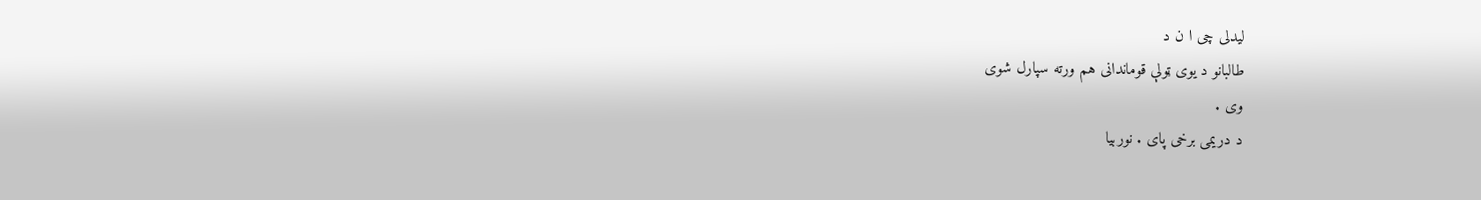لیدلی چی ا ن د
طالبانو د یوی ټولې قوماندانی هم ورته سپارل شوی
وی .
د دریمی برخی پای . نوربیا